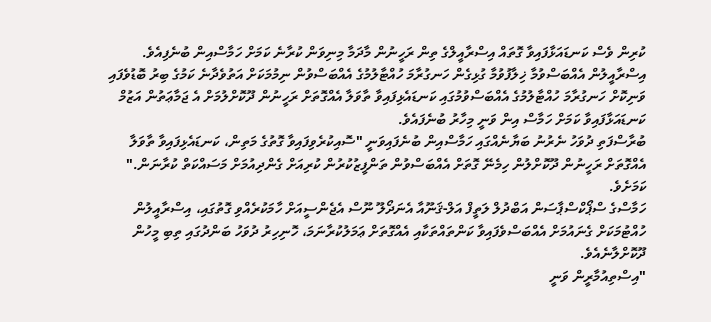ކުރިން ވެސް ކަނޑައަޅާފައިވާ ގޮތައް އިސްރާއީލްގެ ތިން ރަހީނުން މާދަމާ މިނިވަން ކުރާނެ ކަމަށް ހަމާސްއިން ބުނެފިއެވެ.
އިސްރާއީލުން އެއްބަސްވުމާ ޚިލާފުވުމާ ގުޅިގެން ހަނގުރާމަ ހުއްޓާލުމުގެ އެއްބަސްވުން ނިމުމަކަށް އަތުވެދާނެ ކަމުގެ ބިރު ބޮޑުވެފައި ވަނިކޮށް ހަނގުރާމަ ހުއްޓާލުމުގެ އެއްބަސްވުމުގައި ކަނޑައެޅިފައިވާ ތާވަލާ އެއްގޮތަށް ރަހީނުން ދޫކޮށްލުމަށް އެ ޖަމާޢަތުން އަޒުމް ކަނޑައަޅާފައިވާ ކަމަށް ހަމާސް އިން ވަނީ މިހާރު ބުނެފައެވެ.
ބުރާސްފަތި ދުވަހު ނެރުނު ބަޔާނެއްގައި ހަމާސްއިން ބުނެފައިވަނީ "ސޮއިކުރެވިފައިވާ ގޮތުގެ މަތިން، ކަނޑައެޅިފައިވާ ތާވަލާ އެއްގޮތަށް ރަހީނުން ދޫކޮށްލުން ހިމެނޭ ގޮތަށް އެއްބަސްވުން ތަންފީޒުކުރުން ކުރިއަށް ގެންދިއުމަށް މަސައްކަތް ކުރާނަން." ކަމަށެވެ.
ހަމާސްގެ ސްޕޯކްސްޕާސަން އަބްދުލް ލަތީފް އަލް-ޤަނޫއާ އެނަދޯލޫ ނޫސް އެޖެންސީއަށް ހާމަކުރެއްވި ގޮތުގައި، އިސްރާއީލުން ހުއްޓުމަކަށް ގެނައުމަށް އެއްބަސްވެފައިވާ ކަންތައްތަކާއި އެއްގޮތަށް ޢަމަލުކުރާނަމަ، ހޮނިހިރު ދުވަހު ބަންދުގައި ތިބި މީހުން ދޫކޮށްލާނެއެވެ.
"އިސްތިއުމާރީން ވަނީ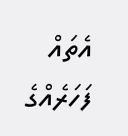އެތައް ފަހަރެއްގެ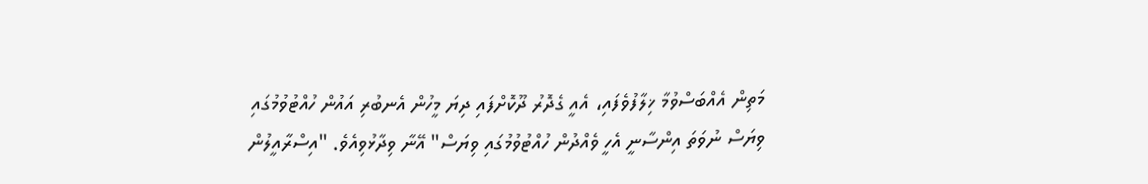މަތިން އެއްބަސްވުމާ ޚިލާފުވެފައި، އެއީ ގެދޮރު ދޫކޮށްފައި ދިޔަ މީހުން އެނބުރި އައުން ހުއްޓުވުމުގައި ވިޔަސް ނުވަތަ އިންސާނީ އެހީ ވެއްދުން ހުއްޓުވުމުގައި ވިޔަސް" އޭނާ ވިދާޅުވިއެވެ. "އިސްރާއީލުން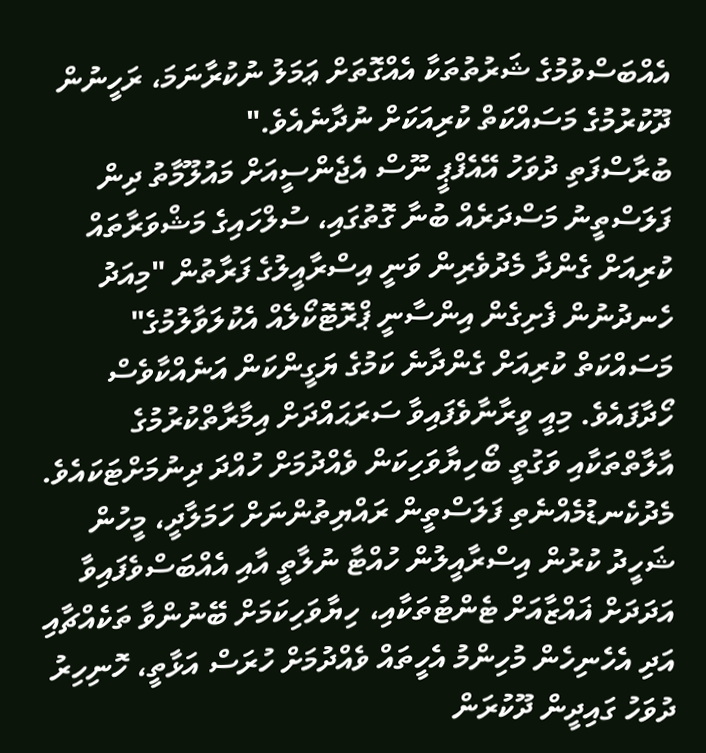އެއްބަސްވުމުގެ ޝަރުތުތަކާ އެއްގޮތަށް ޢަމަލު ނުކުރާނަމަ، ރަހީނުން ދޫކުރުމުގެ މަސައްކަތް ކުރިއަކަށް ނުދާނެއެވެ."
ބުރާސްފަތި ދުވަހު އޭއެފްޕީ ނޫސް އެޖެންސީއަށް މައުލޫމާތު ދިން ފަލަސްތީނު މަސްދަރެއް ބުނާ ގޮތުގައި، ސުލްހައިގެ މަޝްވަރާތައް ކުރިއަށް ގެންދާ މެދުވެރިން ވަނީ އިސްރާއީލުގެ ފަރާތުން "މިއަދު ހެނދުނުން ފެށިގެން އިންސާނީ ޕްރޮޓޮކޯލެއް އެކުލަވާލުމުގެ" މަސައްކަތް ކުރިއަށް ގެންދާނެ ކަމުގެ ޔަގީންކަން އަނެއްކާވެސް ހޯދާފައެވެ. މިއީ ވީރާނާވެފައިވާ ސަރަޙައްދަށް އިމާރާތްކުރުމުގެ އާލާތްތަކާއި ވަގުތީ ބޯހިޔާވަހިކަން ވެއްދުމަށް ހުއްދަ ދިނުމަށްޓަކައެވެ.
މެދުކެނޑުމެއްނެތި ފަލަސްތީން ރައްޔިތުންނަށް ހަމަލާދީ، މީހުން ޝަހީދު ކުރުން އިސްރާއީލުން ހުއްޓާ ނުލާތީ އާއި އެއްބަސްވެފައިވާ އަދަދަށް ޣައްޒާއަށް ޓެންޓުތަކާއި، ހިޔާވަހިކަމަށް ބޭނުންވާ ތަކެއްޗާއި އަދި އެހެނިހެން މުހިންމު އެހީތައް ވެއްދުމަށް ހުރަސް އަޅާތީ، ހޮނިހިރު ދުވަހު ގައިދީން ދޫކުރަން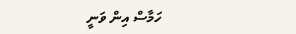ހަމާސް އިން ވަނީ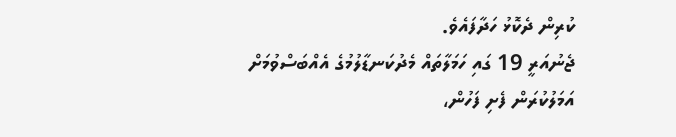ކުރިން ދެކޮޅު ހަދާފައެވެ.
ޖެނުއަރީ 19 ގައި ހަމަލާތައް މެދުކަނޑާލުމުގެ އެއްބަސްވުމަށް އަމަލުކުރަން ފެށި ފަހުން،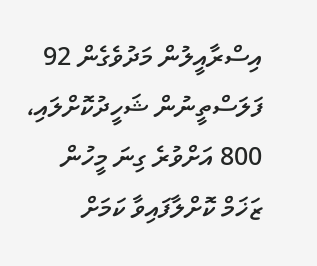އިސްރާއީލުން މަދުވެގެން 92 ފަލަސްތީނުން ޝަހީދުކޮށްލައި، 800 އަށްވުރެ ގިނަ މީހުން ޒަޚަމް ކޮށްލާފައިވާ ކަމަށް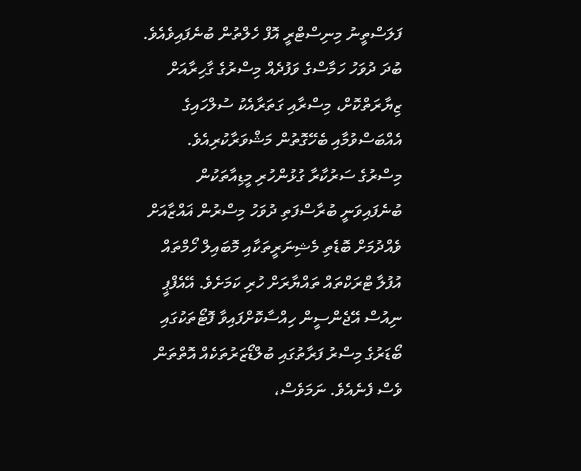ފަލަސްތީނު މިނިސްޓްރީ އޮފް ހެލްތުން ބުނެފައިވެއެވެ.
ބުދަ ދުވަހު ހަމާސްގެ ވަފުދެއް މިސްރުގެ ގާހިރާއަށް ޒިޔާރަތްކޮށް، މިސްރާއި ގަތަރާއެކު ސުލްހައިގެ އެއްބަސްވުމާއި ބެހޭގޮތުން މަޝްވަރާކުރިއެވެ.
މިސްރުގެ ސަރުކާރާ ގުޅުންހުރި މީޑިއާތަކުން ބުނެފައިވަނީ ބުރާސްފަތި ދުވަހު މިސްރުން ޣައްޒާއަށް ވެއްދުމަށް ބޮޑެތި މެޝިނަރީތަކާއި މޮބައިލް ހޯމްތައް އުފުލާ ޓްރަކްތައް ތައްޔާރަށް ހުރި ކަމަށެވެ. އޭއެފްޕީ ނިއުސް އޭޖެންސީން ހިއްސާކޮށްފައިވާ ފޮޓޯތަކުގައި ބޯޑަރުގެ މިސްރު ފަރާތުގައި ބުލްޑޯޒަރުތަކެއް އޮތްތަން ވެސް ފެނެއެވެ. ނަމަވެސް،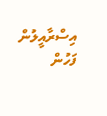އިސްރާއީލުން ފަހުން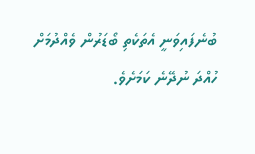ބުނެފައިވަނީ އެތަކެތި ބޯޑަރުން ވެއްދުމަށް ހުއްދަ ނުދޭނެ ކަމަށެވެ.